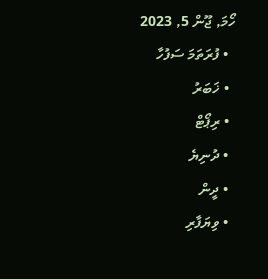ހޯމަ, ޖޫން 5, 2023
  • ފުރަތަމަ ސަފުހާ
  • ޚަބަރު
  • ރިޕޯޓް
  • ދުނިޔެ
  • ދީން
  • ވިޔަފާރި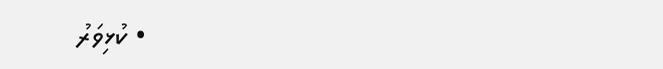• ކުޅިވަރު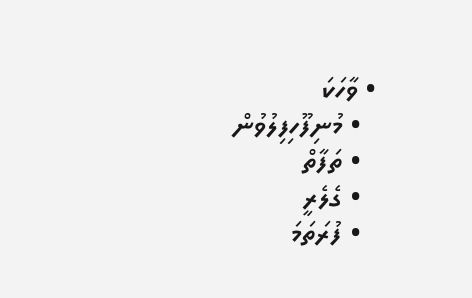• ވާހަކަ
  • މުނިފޫހިފިލުވުން
  • ތަފާތް
  • ގެލެރީ
  • ފުރަތަމަ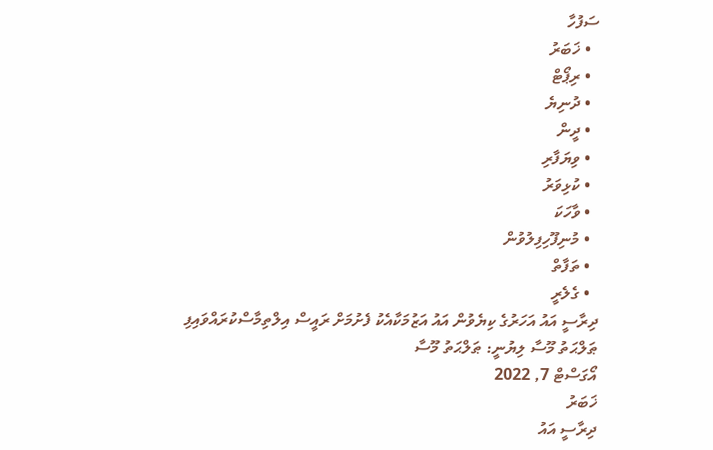ސަފުހާ
  • ޚަބަރު
  • ރިޕޯޓް
  • ދުނިޔެ
  • ދީން
  • ވިޔަފާރި
  • ކުޅިވަރު
  • ވާހަކަ
  • މުނިފޫހިފިލުވުން
  • ތަފާތް
  • ގެލެރީ
ދިރާސީ އައު އަހަރުގެ ކިޔެވުން އައު އަޒުމަކާއެކު ފެށުމަށް ރައީސް އިލްތިމާސްކުރައްވައިފި
ޠަލްޙަތު މޫސާ ލިޔުނީ: ޠަލްޙަތު މޫސާ
އޯގަސްޓް 7, 2022
ޚަބަރު
ދިރާސީ އައު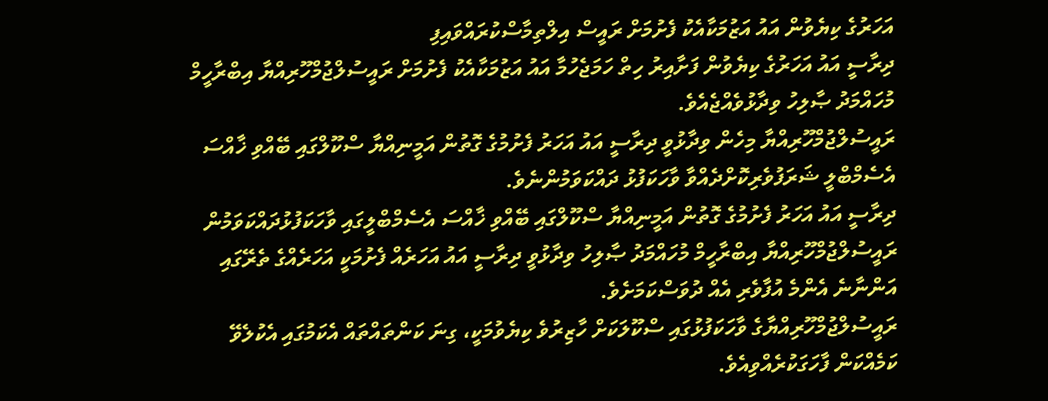އަހަރުގެ ކިޔެވުން އައު އަޒުމަކާއެކު ފެށުމަށް ރައީސް އިލްތިމާސްކުރައްވައިފި
ދިރާސީ އައު އަހަރުގެ ކިޔެވުން ފަށާއިރު ހިތް ހަމަޖެހުމާ އައު އަޒުމަކާއެކު ފެށުމަށް ރައީސުލްޖުމްހޫރިއްޔާ އިބްރާހީމް މުހައްމަދު ޞާލިހު ވިދާޅުވެއްޖެއެވެ.
ރައީސުލްޖުމްހޫރިއްޔާ މިހެން ވިދާޅުވީ ދިރާސީ އައު އަހަރު ފެށުމުގެ ގޮތުން އަމީނިއްޔާ ސްކޫލްގައި ބޭއްވި ޚާއްސަ އެސެމްބްލީ ޝަރަފުވެރިކޮށްދެއްވާ ވާހަކަފުޅު ދައްކަވަމުންނެވެ.
ދިރާސީ އައު އަހަރު ފެށުމުގެ ގޮތުން އަމީނިއްޔާ ސްކޫލްގައި ބޭއްވި ޚާއްސަ އެސެމްބްލީގައި ވާހަކަފުޅުދައްކަވަމުން ރައީސުލްޖުމްހޫރިއްޔާ އިބްރާހީމް މުހައްމަދު ޞާލިހު ވިދާޅުވީ ދިރާސީ އައު އަހަރެއް ފެށުމަކީ އަހަރެއްގެ ތެރޭގައި އަންނާނެ އެންމެ އުފާވެރި އެއް ދުވަސްކަމަށެވެ.
ރައީސުލްޖުމްހޫރިއްޔާގެ ވާހަކަފުޅުގައި ސްކޫލަކަށް ހާޒިރުވެ ކިޔެވުމަކީ، ގިނަ ކަންތައްތައް އެކަމުގައި އެކުލެވޭ ކަމެއްކަން ފާހަގަކުރެއްވިއެވެ.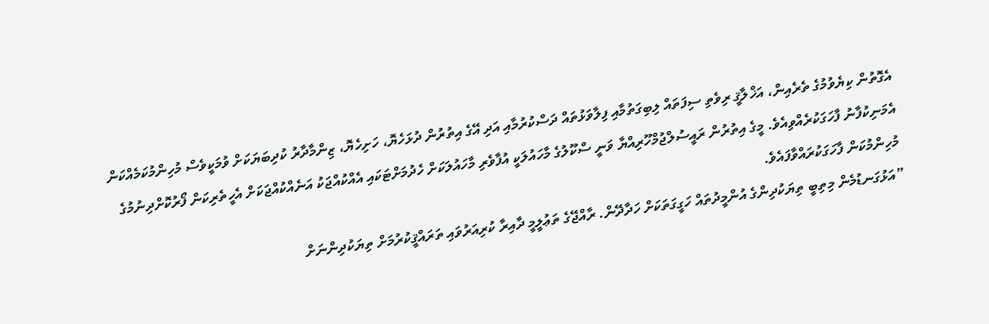އެގޮތުން ކިޔެވުމުގެ ތެރެއިން، އަޚްލާޤީ ރިވެތި ސިފަތައް ލިބިގަތުމާއި ފިލާވަޅުތައް ދަސްކުރުމާއި އަދި އޭގެ އިތުރުން ދުޅަހެޔޮ، ހަށިހެޔޮ، ޒިންމާދާރު ކުދިބަޔަކަށް ވުމަކީވެސް މުހިންމުކަމެއްކަން އެމަނިކުފާނު ފާހަގަކުރެއްވިއެވެ. މީގެ އިތުރުން ރައީސުލްޖުމްހޫރިއްޔާ ވަނީ ސްކޫލުގެ މާހައުލަކީ އުފާވެރި މާހައުލަކަށް ހެދުމަށްޓަކައި އެއްކުއްޖަކު އަނެއްކުއްޖަކަށް އެހީތެރިކަން ފޯރުކޮށްދިނުމުގެ މުހިންމުކަން ފާހަގަކުރައްވާފައެވެ.
”އަޅުގަނޑުމެން މިތިބީ ތިޔަކުދިންގެ އުންމީދުތައް ހަގީގަތަކަށް ހަދާދޭން. ރާއްޖޭގެ ތަޢުލީމީ ދާއިރާ ކުރިއަރުވައި ތަރައްޤީކުރުމަށް ތިޔަކުދިންނަށް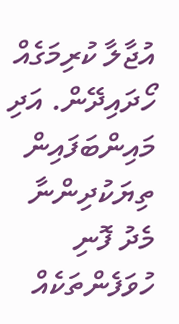އުޖާލާ ކުރިމަގެއް ހޯދައިދޭން. އަދި މައިންބަފައިން ތިޔަކުދިންނާ މެދު ފޮނި ހުވަފެންތަކެއް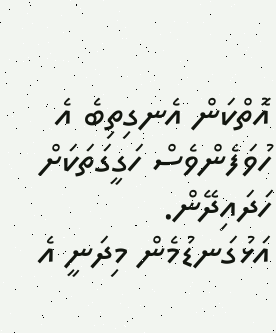އޮތްކަން އެނގިތިބެ އެ ހުވަފެންވެސް ހަގީގަތަކަށް ހަދައިދޭން. އަޅުގަނޑުމެން މިދަނީ އެ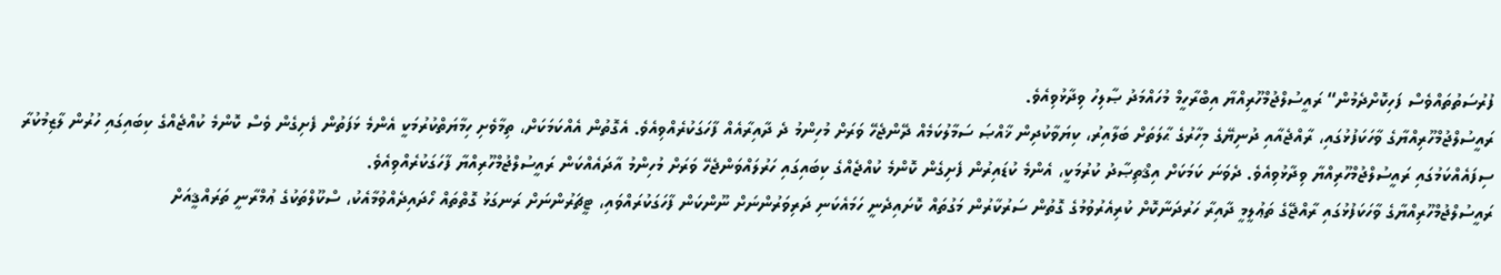ފުރުސަތުތައްވެސް ފަހިކޮށްދެމުން“ ރައީސުލްޖުމްހޫރިއްޔާ އިބްރާހީމް މުހައްމަދު ޞާލިހު ވިދާޅުވިއެވެ.
ރައީސުލްޖުމްހޫރިއްޔާގެ ވާހަކަފުޅުގައި، ރާއްޖެއާއި ދުނިޔޭގެ މިހާރުގެ ޙާލަތަށް ބަލާއިރު، ކިޔަވާކުދިން ޚާއްޞަ ސަމާލުކަމެއް ދޭންޖެހޭ ވަރަށް މުހިންމު ދެ ދާއިރާއެއް ފާހަގަކުރެއްވިއެވެ. އެގޮތުން އެއްކަމަކަށް، ތިމާވެށި ހިމާޔަތްކުރުމަކީ އެންމެ ޅަފަތުން ފެށިގެން ވެސް ކޮންމެ ކުއްޖެއްގެ ކިބައިގައި ހުރުން ލާޒިމުކުރާ ސިފައެއްކަމުގައި ރައީސުލްޖުމްހޫރިއްޔާ ވިދާޅުވިއެވެ. ދެވަނަ ކަމަކަށް އިޤްތިޞާދު ކުރުމަކީ، އެންމެ ކުޑައިރުން ފެށިގެން ކޮންމެ ކުއްޖެއްގެ ކިބައިގައި ހަރުލައްވަންޖެހޭ ވަރަށް މުހިންމު އާދައެއްކަން ރައީސުލްޖުމްހޫރިއްޔާ ފާހަގަކުރެއްވިއެވެ.
ރައީސުލްޖުމްހޫރިއްޔާގެ ވާހަކަފުޅުގައި ރާއްޖޭގެ ތަޢުލީމީ ދާއިރާ ހަރުދަނާކޮށް ކުރިއެރުވުމުގެ ގޮތުން ސަރުކާރުން މަގުތައް ކޮށައިދެނީ ހަމައެކަނި ދަރިވަރުންނަށް ނޫންކަން ފާހަގަކުރައްވައި، ޓީޗަރުންނަށް ރަނގަޅު ގޮތްތައް ހޯދައިދެއްވުމާއެކު، ސްކޫލްތަކުގެ ޢުމްރާނީ ތަރައްޤީއަށް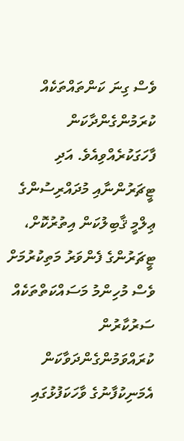ވެސް ގިނަ ކަންތައްތަކެއް ކުރަމުންގެންދާކަން ފާހަގަކުރެއްވިއެވެ. އަދި ޓީޗަރުންނާއި މުދައްރިސުންގެ ޢިލްމީ ޤާބިލުކަން އިތުރުކޮށް، ޓީޗަރުންގެ ފެންވަރު މަތިކުރުމަށް ވެސް މުހިންމު މަސައްކަތްތަކެއް ސަރުކާރުން ކުރައްވަމުންގެންދަވާކަން އެމަނިކުފާނުގެ ވާހަކަފުޅުގައި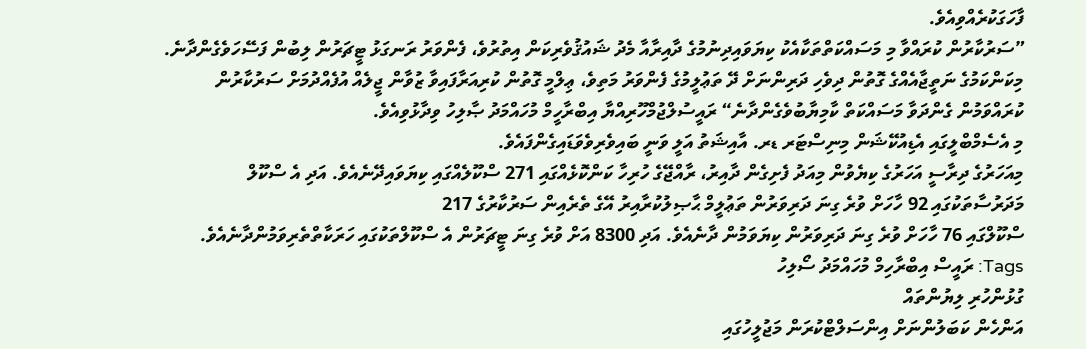ފާހަގަކުރެއްވިއެވެ.
”ސަރުކާރުން ކުރައްވާ މި މަސައްކަތްތަކާއެކު ކިޔަވައިދިނުމުގެ ދާއިރާއާ މެދު ޝައުޤުވެރިކަން އިތުރުވެ، ފެންވަރު ރަނގަޅު ޓީޗަރުން ލިބުން ފަސޭހަވެގެންދާނެ. މިކަންކަމުގެ ނަތީޖާއެއްގެ ގޮތުން ދިވެހި ދަރިންނަށް ދޭ ތަޢުލީމުގެ ފެންވަރު މަތިވެ، ޢިލްމީ ގޮތުން ކުރިއަރާފައިވާ ޒުވާން ޖީލެއް އުފެއްދުމަށް ސަރުކާރުން ކުރައްވަމުން ގެންދަވާ މަސައްކަތް ކާމިޔާބުވެގެންދާނެ“ ރައީސުލްޖުމްހޫރިއްޔާ އިބްރާހީމް މުހައްމަދު ޞާލިހު ވިދާޅުވިއެވެ.
މި އެސެމްބްލީގައި އެޑިއުކޭޝަން މިނިސްޓަރ ޑރ. އާއިޝަތު އަލީ ވަނީ ބައިވެރިވެވަޑައިގެންފައެވެ.
މިއަހަރުގެ ދިރާސީ އަހަރުގެ ކިޔެވުން މިއަދު ފެށިގެން ދާއިރު، ރާއްޖޭގެ ހުރިހާ ކަންކޮޅެއްގައި 271 ސްކޫލެއްގައި ކިޔަވައިދޭނެއެވެ. އަދި އެ ސްކޫލް މަދަރުސާތަކުގައި 92 ހާހަށް ވުރެ ގިނަ ދަރިވަރުން ތަޢުލީމް ޙާޞިލުކުރާއިރު އޭގެ ތެރެއިން ސަރުކާރުގެ 217
ސްކޫލްގައި 76 ހާހަށް ވުރެ ގިނަ ދަރިވަރުން ކިޔަވަމުން ދާނެއެވެ. އަދި 8300 އަށް ވުރެ ގިނަ ޓީޗަރުން އެ ސްކޫލްތަކުގައި ހަރަކާތްތެރިވަމުންދާނެއެވެ.
Tags: ރައީސް އިބްރާހިމް މުހައްމަދު ސޯލިހު
ގުޅުންހުރި ލިޔުންތައް
އަންހެން ކަބަލުންނަށް އިންސަލްޓްކުރަން މަޖުލީހުގައި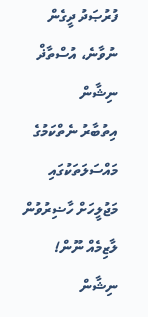ފުރުޞަދު ދީގެން ނުވާނެ، އުސްތާޛް ނިޝާން
އިތުބާރު ނެތްކަމުގެ މައްސަލަތަކުގައި މަޖުލީހަށް ހާޟިރުވުން ލާޒިމެއް ނޫން! ނިޝާން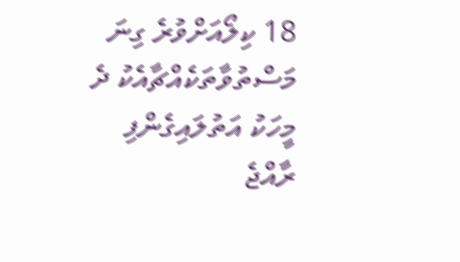18 ކިލޯއަށްވުރެ ގިނަ މަސްތުވާތަކެއްޗާއެކު ދެ މީހަކު އަތުލައިގެންފި
ރާއްޖެ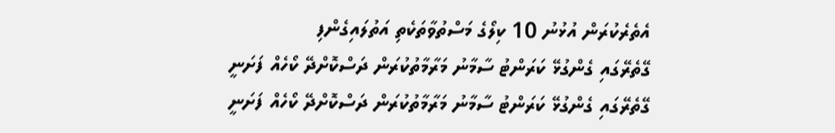އެތެރެކުރަން އުޅުނު 10 ކިލޯގެ މަސްތުވާތަކެތި އަތުލައިގެންފި
ގޭތެރޭގައި ގެންގުޅޭ ކަރަންޓު ސާމާނު މަރާމާތުކުރަން ދަސްކޮށްދޭ ކޯހެއް ފަށަނީ
ގޭތެރޭގައި ގެންގުޅޭ ކަރަންޓު ސާމާނު މަރާމާތުކުރަން ދަސްކޮށްދޭ ކޯހެއް ފަށަނީ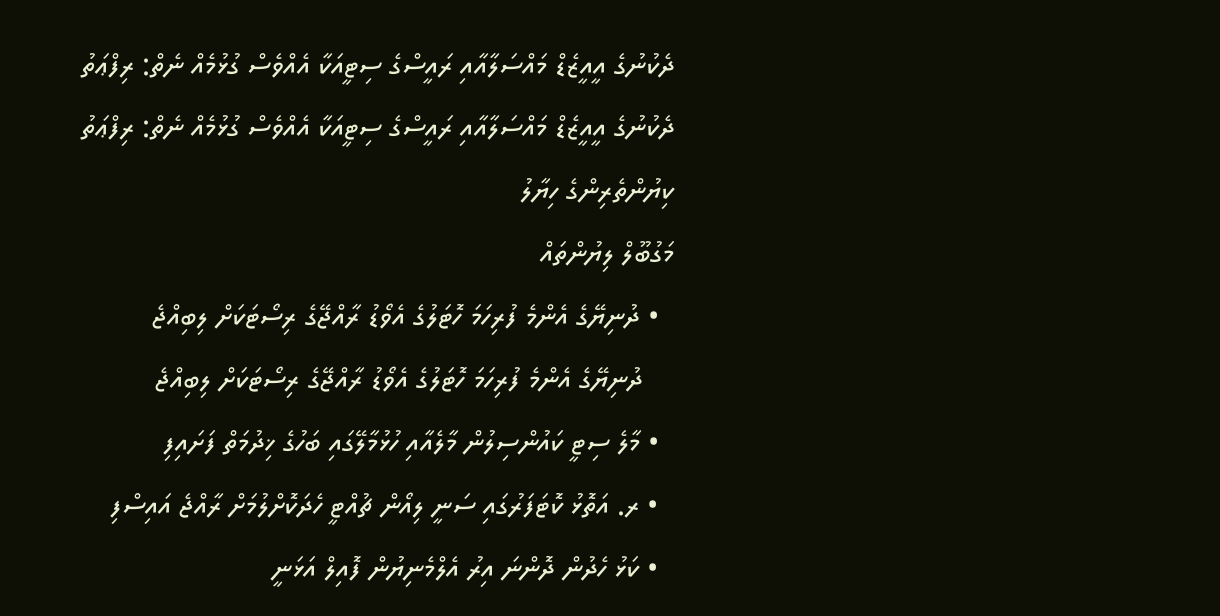ދެކުނުގެ އީއީޒެޑް މައްސަލާއާއި ރައީސްގެ ސިޓީއަކާ އެއްވެސް ގުޅުމެއް ނެތް: ރިފްޢަތު
ދެކުނުގެ އީއީޒެޑް މައްސަލާއާއި ރައީސްގެ ސިޓީއަކާ އެއްވެސް ގުޅުމެއް ނެތް: ރިފްޢަތު
ކިޔުންތެރިންގެ ހިޔާލު
މަގުބޫލް ލިޔުންތައް
  • ދުނިޔޭގެ އެންމެ ފުރިހަމަ ހޮޓަލުގެ އެވޯޑު ރާއްޖޭގެ ރިސޯޓަކަށް ލިބިއްޖެ
    ދުނިޔޭގެ އެންމެ ފުރިހަމަ ހޮޓަލުގެ އެވޯޑު ރާއްޖޭގެ ރިސޯޓަކަށް ލިބިއްޖެ
  • މާލެ ސިޓީ ކައުންސިލުން މާލެއާއި ހުޅުމާލޭގައި ބަހުގެ ޚިދުމަތް ފަށައިފި
  • ރ. އަތޮޅު ކޮޓަފަރުގައި ސަނީ ލިއޯން ޗުއްޓީ ހެދަކޮށްލުމަށް ރާއްޖެ އައިސްފި
  • ކަޅު ހެދުން ދޮންނަ އިރު އެލްމެނިޔުން ފޮއިލް އަޅަނީ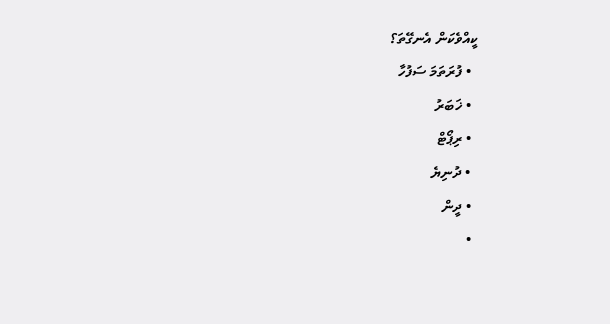ކީއްވެކަން އެނގޭތަ؟
  • ފުރަތަމަ ސަފުހާ
  • ޚަބަރު
  • ރިޕޯޓް
  • ދުނިޔެ
  • ދީން
  •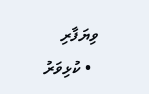ވިޔަފާރި
  • ކުޅިވަރު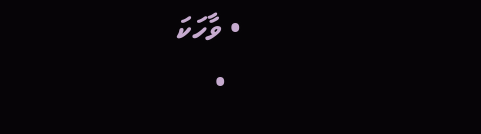• ވާހަކަ
  •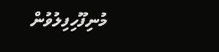މުނިފޫހިފިލުވުން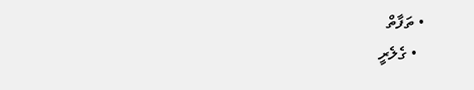• ތަފާތް
  • ގެލެރީ